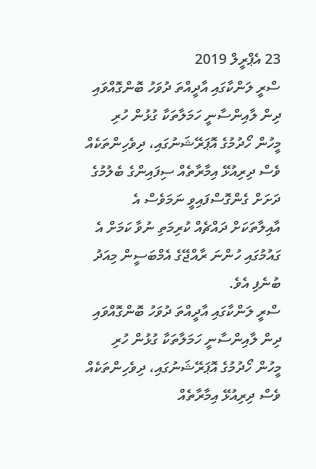23 އެޕްރީލް 2019
ސްރީ ލަންކާގައި އާދީއްތަ ދުވަހު ބޮންގޮއްވައި ދިން ލާއިންސާނީ ހަމަލާތަކާ ގުޅުން ހުރި މީހުން ހޯދުމުގެ އޮޕަރޭޝަނުގައި، ދިވެހިންތަކެއް ވެސް ދިރިއުޅޭ އިމާރާތެއް ސިފައިންގެ ބެލުމުގެ ދަށަށް ގެންގޮސްފައިވީ ނަމަވެސް އެ އާއިލާތަކަށް ދައްޗެއް ކުރިމަތި ނުވާ ކަމަށް އެ ގައުމުގައި ހުންނަ ރާއްޖޭގެ އެމްބަސީން މިއަދު ބުނެފި އެވެ.
ސްރީ ލަންކާގައި އާދީއްތަ ދުވަހު ބޮންގޮއްވައި ދިން ލާއިންސާނީ ހަމަލާތަކާ ގުޅުން ހުރި މީހުން ހޯދުމުގެ އޮޕަރޭޝަނުގައި، ދިވެހިންތަކެއް ވެސް ދިރިއުޅޭ އިމާރާތެއް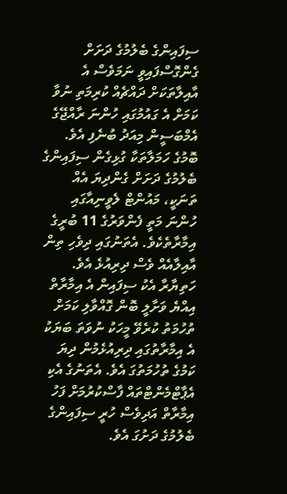ސިފައިންގެ ބެލުމުގެ ދަށަށް ގެންގޮސްފައިވީ ނަމަވެސް އެ އާއިލާތަކަށް ދައްޗެއް ކުރިމަތި ނުވާ ކަމަށް އެ ގައުމުގައި ހުންނަ ރާއްޖޭގެ އެމްބަސީން މިއަދު ބުނެފި އެވެ.
ބޮމުގެ ހަމަލާތަކާ ގުޅިގެން ސިފައިންގެ ބެލުމުގެ ދަށަށް ގެންދިޔަ އެއް ތަނަކީ، މައުންޓް ލެވީނިއާގައި ހުންނަ މަތީ ފެންވަރުގެ 11 ބުރީގެ އިމާރާތެކެވެ. އެތަނުގައި ދިވެހި ތިން އާއިލާއެއް ވެސް ދިރިއުޅެ އެވެ.
ހަތިޔާރާ އެކު ސިފައިން އެ އިމާރާތް އިއްޔެ ވަށާލީ ބޮން ގޮއްވާލި ކަމަށް ތުހުމަތު ކުރެވޭ މީހަކު ނުވަތަ ބަޔަކު އެ އިމާރާތުގައި ދިރިއުޅެމުން ދިޔަ ކަމުގެ ތުހުމަތުގަ އެވެ. އެތަނުގެ އެކި އެޕާޓްމެންޓްތައް ފާސްކުރުމަށް ފަހު އިމާރާތް އަދިވެސް ހުރީ ސިފައިންގެ ބެލުމުގެ ދަށުގަ އެވެ.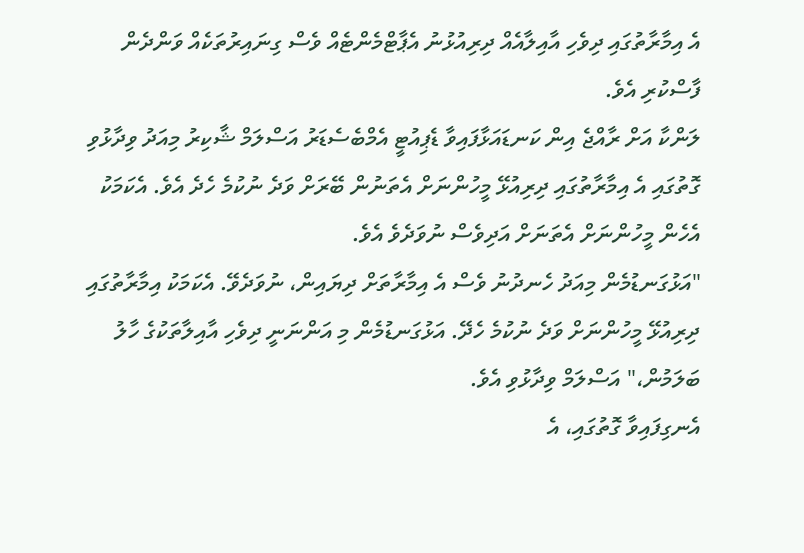އެ އިމާރާތުގައި ދިވެހި އާއިލާއެއް ދިރިއުޅުނު އެޕާޓްމެންޓެއް ވެސް ގިނައިރުތަކެއް ވަންދެން ފާސްކުރި އެވެ.
ލަންކާ އަށް ރާއްޖެ އިން ކަނޑައަޅާފައިވާ ޑެޕިއުޓީ އެމްބެސެޑަރު އަސްލަމް ޝާކިރު މިއަދު ވިދާޅުވި ގޮތުގައި އެ އިމާރާތުގައި ދިރިއުޅޭ މީހުންނަށް އެތަނުން ބޭރަށް ވަދެ ނުކުމެ ހެދެ އެވެ. އެކަމަކު އެހެން މީހުންނަށް އެތަނަށް އަދިވެސް ނުވަދެވެ އެވެ.
"އަޅުގަނޑުމެން މިއަދު ހެނދުނު ވެސް އެ އިމާރާތަށް ދިޔައިން، ނުވަދެވޭ. އެކަމަކު އިމާރާތުގައި ދިރިއުޅޭ މީހުންނަށް ވަދެ ނުކުމެ ހެދޭ. އަޅުގަނޑުމެން މި އަންނަނީ ދިވެހި އާއިލާތަކުގެ ހާލު ބަލަމުން،" އަސްލަމް ވިދާޅުވި އެވެ.
އެނގިފައިވާ ގޮތުގައި، އެ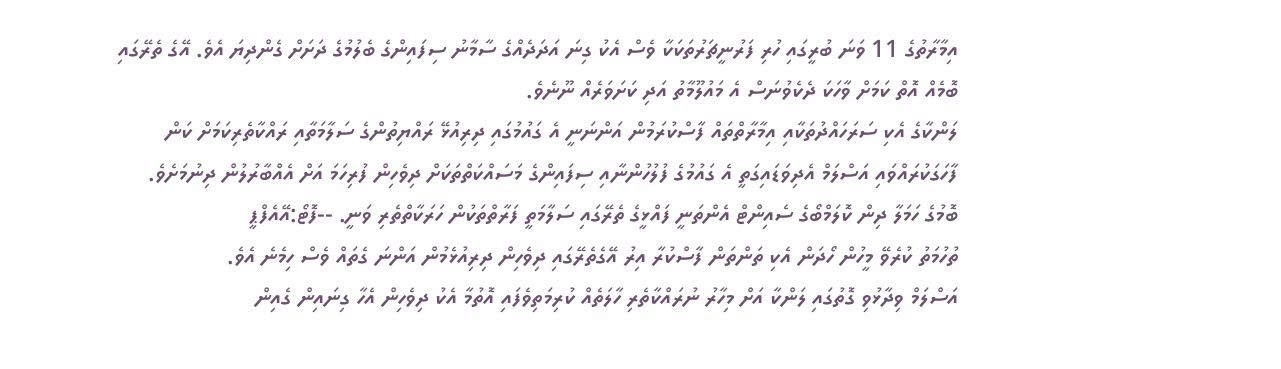އިމާރާތުގެ 11 ވަނަ ބުރީގައި ހުރި ފަރުނީޗަރުތަކަކާ ވެސް އެކު ގިނަ އަދަދެއްގެ ސާމާނު ސިފައިންގެ ބެލުމުގެ ދަށަށް ގެންދިޔަ އެވެ. އޭގެ ތެރޭގައި ބޮމެއް އޮތް ކަމަށް ވާހަކަ ދެކެވުނަސް އެ މައުލޫމާތު އަދި ކަށަވަރެއް ނޫނެވެ.
ލަންކާގެ އެކި ސަރަހައްދުތަކާއި އިމާރާތްތައް ފާސްކުރަމުން އަންނަނީ އެ ގައުމުގައި ދިރިއުޅޭ ރައްޔިތުންގެ ސަލާމަތާއި ރައްކާތެރިކަމަށް ކަން ފާހަގަކުރައްވައި އަސްލަމް އެދިވަޑައިގަތީ އެ ގައުމުގެ ފުލުހުންނާއި ސިފައިންގެ މަސައްކަތްތަކަށް ދިވެހިން ފުރިހަމަ އަށް އެއްބާރުލުން ދިނުމަށެވެ.
ބޮމުގެ ހަމަލާ ދިން ކޮލަމްބޯގެ ސެއިންޓް އެންތަނީ ފައްޅީގެ ތެރޭގައި ސަލާމަތީ ފަރާތްތަކުން ހަރަކާތްތެރި ވަނީ. --ފޮޓޯ:އޭއެފްޕީ
ތުހުމަތު ކުރެވޭ މީހުން ހޯދަން އެކި ތަންތަން ފާސްކުރާ އިރު އޭގެތެރޭގައި ދިވެހިން ދިރިއުޅެމުން އަންނަ ގެތައް ވެސް ހިމެނެ އެވެ.
އަސްލަމް ވިދާޅުވި ގޮތުގައި ލަންކާ އަށް މިހާރު ނުރައްކާތެރި ހާލަތެއް ކުރިމަތިވެފައި އޮތުމާ އެކު ދިވެހިން އެހާ ގިނައިން ގެއިން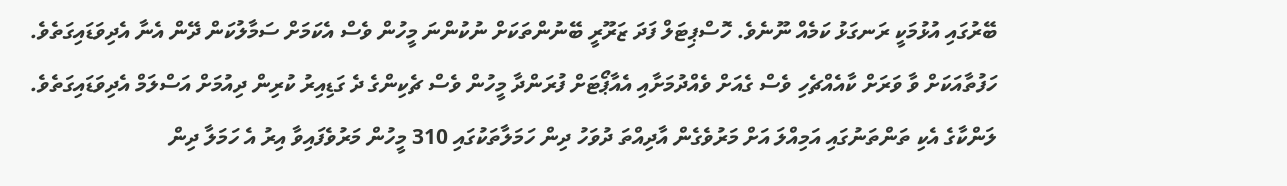ބޭރުގައި އުޅުމަކީ ރަނގަޅު ކަމެއް ނޫނެވެ. ހޮސްޕިޓަލް ފަދަ ޒަރޫރީ ބޭނުންތަކަށް ނުކުންނަ މީހުން ވެސް އެކަމަށް ސަމާލުކަން ދޭން އެނާ އެދިވަޑައިގަތެވެ.
ހަފުތާއަކަށް ވާ ވަރަށް ކާއެއްޗެހި ވެސް ގެއަށް ވެއްދުމަށާއި އެއާޕޯޓަށް ފުރަންދާ މީހުން ވެސް ޗެކިންގެ ދެ ގަޑިއިރު ކުރިން ދިއުމަށް އަސްލަމް އެދިވަޑައިގަތެވެ.
ލަންކާގެ އެކި ތަންތަނުގައި އަމިއްލަ އަށް މަރުވެގެން އާދިއްތަ ދުވަހު ދިން ހަމަލާތަކުގައި 310 މީހުން މަރުވެފައިވާ އިރު އެ ހަމަލާ ދިން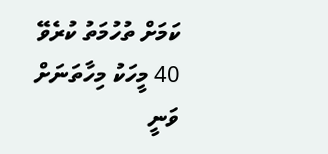ކަމަށް ތުހުމަތު ކުރެވޭ 40 މީހަކު މިހާތަނަށް ވަނީ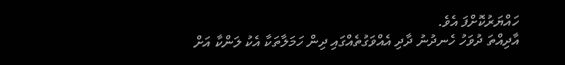ހައްޔަރުކޮށްފަ އެވެ.
އާދިއްތަ ދުވަހު ހެނދުނު ދާދި އެއްވަގުތެއްގައި ދިން ހަމަލާތަކާ އެކު ލަންކާ އަށް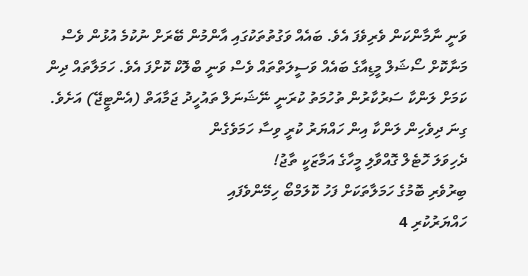ވަނީ ނާމާންކަން ވެރިވެފަ އެވެ. ބައެއް ވަގުތުތަކުގައި އާންމުން ބޭރަށް ނުކުމެ އުޅުން ވެސް މަނާކޮށް ސޯޝަލް މީޑިއާގެ ބައެއް ވަސީލަތްތައް ވެސް ވަނީ ބްލޮކް ކޮށްފަ އެވެ. ހަމަލާތައް ދިން ކަމަށް ލަންކާ ސަރުކާރުން ތުހުމަތު ކުރަނީ ނޭޝަނަލް ތައުހީދު ޖަމާއަތް (އެންޓީޖޭ) އަށެވެ.
ގިނަ ދިވެހިން ލަންކާ އިން ހައްޔަރު ކުރީ ވިސާ ހަމަވެގެން
ދެހިވަލަ ހޮޓެލް ގޮއްވާލި މީހާގެ އަމާޒަކީ ތާޖު!
ބިރުވެރި ބޮމުގެ ހަމަލާތަކަށް ފަހު ކޮލަމްބޯ ހިމޭންވެފައި
ހައްޔަރުކުރި 4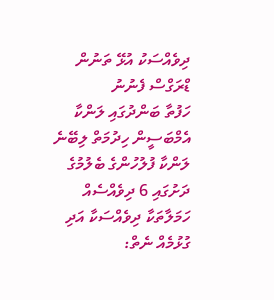ދިވެއްސަކު އުޅޭ ތަނުން ޑްރަގްސް ފެނުނު
ހަފުތާ ބަންދުގައި ލަންކާ އެމްބަސީން ހިދުމަތް ލިބޭނެ
ލަންކާ ފުލުހުންގެ ބެލުމުގެ ދަށުގައި 6 ދިވެއްސެއް
ހަމަލާތަކާ ދިވެއްސަކާ އަދި ގުޅުމެއް ނެތް: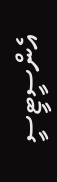އެންސީޓީސީ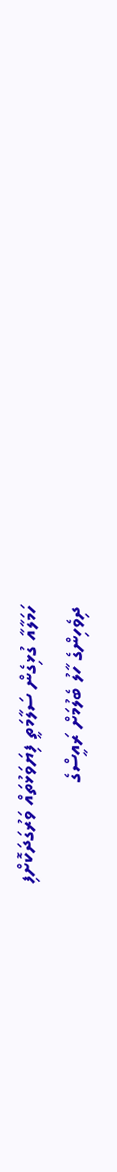ހަމަލާއާ ގުޅިގެން ސަލާމަތީ ފިޔަވަޅުތައް ވަރުގަދަކޮށްފި
ދިވެހިންގެ ހާލު ބެލުމަށް ރައީސްގެ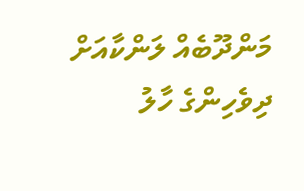މަންދޫބެއް ލަންކާއަށް
ދިވެހިންގެ ހާލު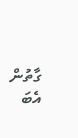ގާތުން އެބަ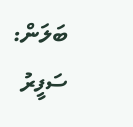ބަލަން: ސަފީރު